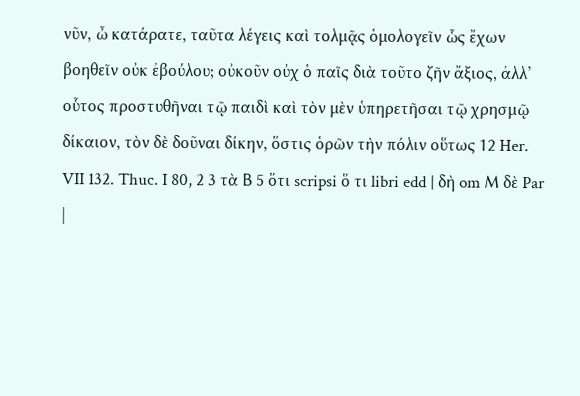νῦν, ὦ κατάρατε, ταῦτα λέγεις καὶ τολμᾷς ὁμολογεῖν ὧς ἔχων βοηθεῖν οὐκ ἐβούλου; οὐκοῦν οὐχ ὁ παῖς διὰ τοῦτο ζῆν ἄξιος, ἀλλ’ οὗτος προστυθῆναι τῷ παιδὶ καὶ τὸν μὲν ὑπηρετῆσαι τῷ χρησμῷ δίκαιον, τὸν δὲ δοῦναι δίκην, ὅστις ὁρῶν τὴν πόλιν οὕτως 12 Her. VII 132. Thuc. I 80, 2 3 τὰ Β 5 ὅτι scripsi ὅ τι libri edd | δὴ om Μ δὲ Par |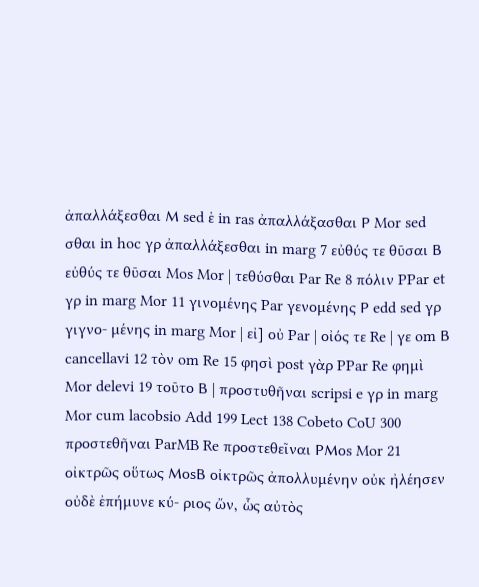ἀπαλλάξεσθαι Μ sed ἑ in ras ἀπαλλάξασθαι Ρ Mor sed σθαι in hoc γρ ἀπαλλάξεσθαι in marg 7 εὐθύς τε θῦσαι Β εὐθύς τε θῦσαι Mos Mor | τεθύσθαι Par Re 8 πόλιν PPar et γρ in marg Mor 11 γινομένης Par γενομένης Ρ edd sed γρ γιγνο- μένης in marg Mor | εἰ] οὐ Par | οἰός τε Re | γε om Β cancellavi 12 τὸν om Re 15 φησὶ post γὰρ PPar Re φημὶ Mor delevi 19 τοῦτο Β | προστυθῆναι scripsi e γρ in marg Mor cum lacobsio Add 199 Lect 138 Cobeto CoU 300 προστεθῆναι ParMB Re προστεθεῖναι ΡΜοs Mor 21 οἰκτρῶς οὕτως ΜοsΒ οἰκτρῶς ἀπολλυμένην οὐκ ἠλέησεν οὐδὲ ἐπήμυνε κύ- ριος ὤν, ὧς αὐτὸς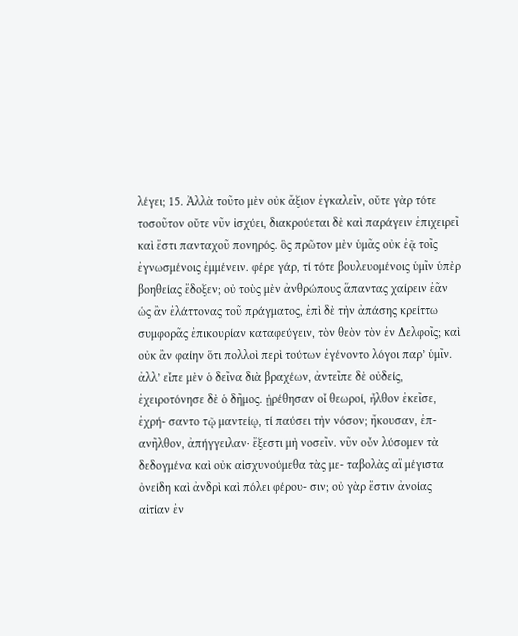λέγει; 15. Ἀλλὰ τοῦτο μὲν οὐκ ἄξιον ἐγκαλεῖν, οὔτε γὰρ τότε τοσοῦτον οὔτε νῦν ἰσχύει, διακρούεται δὲ καὶ παράγειν ἐπιχειρεῖ καὶ ἔστι πανταχοῦ πονηρός. ὃς πρῶτον μὲν ὑμᾶς οὐκ ἐᾷ τοῖς ἐγνωσμένοις ἐμμένειν. φέρε γάρ, τί τότε βουλευομένοις ὑμῖν ὑπὲρ βοηθείας ἔδοξεν; οὐ τοὺς μὲν ἀνθρώπους ἅπαντας χαίρειν ἐᾶν ὡς ἂν ἐλάττονας τοῦ πράγματος, ἐπὶ δὲ τὴν ἀπάσης κρείττω συμφορᾶς ἐπικουρίαν καταφεύγειν, τὸν θεὸν τὸν ἐν Δελφοῖς; καὶ οὐκ ἂν φαίην ὅτι πολλοὶ περὶ τούτων ἐγένοντο λόγοι παρ’ ὑμῖν. ἀλλ’ εἶπε μὲν ὁ δεῖνα διὰ βραχέων, ἀντεῖπε δὲ οὐδείς, ἐχειροτόνησε δὲ ὁ δῆμος. ᾑρέθησαν οἶ θεωροί, ἦλθον ἐκεῖσε, ἐχρή- σαντο τῷ μαντείῳ, τί παύσει τὴν νόσον; ἤκουσαν, ἐπ- ανῆλθον, ἀπήγγειλαν· ἔξεστι μὴ νοσεῖν. νῦν οὖν λύσομεν τὰ δεδογμένα καὶ οὐκ αἰσχυνούμεθα τὰς με- ταβολὰς αἳ μέγιστα ὀνείδη καὶ ἀνδρὶ καὶ πόλει φέρου- σιν; οὐ γὰρ ἔστιν ἀνοίας αἰτίαν ἐν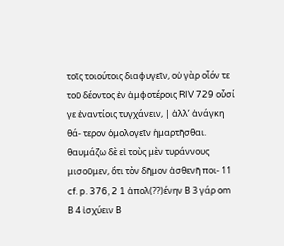τοῖς τοιούτοις διαφυγεῖν, οὐ γὰρ οἶόν τε τοῦ δέοντος ἐν ἀμφοτέροις RIV 729 οὖσί γε ἐναντίοις τυγχάνειν, | ἀλλ’ ἀνάγκη θά- τερον ὁμολογεῖν ἡμαρτῆσθαι. θαυμάζω δὲ εἰ τοὺς μὲν τυράννους μισοῦμεν, ὅτι τὸν δῆμον ἀσθενῆ ποι- 11 cf. p. 376, 2 1 ἀπολ(??)ένην Β 3 γάρ om Β 4 ἰσχύειν Β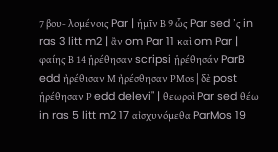7 βου- λομένοις Par | ἡμῖν Β 9 ὧς Par sed ’ς in ras 3 litt m2 | ἂν om Par 11 καὶ om Par | φαίης Β 14 ᾑρέθησαν scripsi ᾑρέθησάν ParB edd ἠρέθισαν Μ ἠρέσθησαν ΡΜοs | δὲ post ᾑρέθησαν Ρ edd delevi" | θεωροὶ Par sed θέω in ras 5 litt m2 17 αἰσχυνόμεθα ParMos 19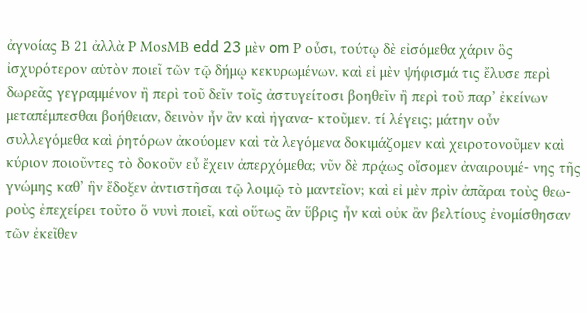ἀγνοίας Β 21 ἀλλὰ Ρ ΜοsΜΒ edd 23 μὲν om Ρ οὖσι, τούτῳ δὲ εἰσόμεθα χάριν ὃς ἰσχυρότερον αὑτὸν ποιεῖ τῶν τῷ δήμῳ κεκυρωμένων. καὶ εἰ μὲν ψήφισμά τις ἔλυσε περὶ δωρεᾶς γεγραμμένον ἢ περὶ τοῦ δεῖν τοῖς ἀστυγείτοσι βοηθεῖν ἢ περὶ τοῦ παρ’ ἐκείνων μεταπέμπεσθαι βοήθειαν, δεινὸν ἦν ἂν καὶ ἠγανα- κτοῦμεν. τί λέγεις; μάτην οὖν συλλεγόμεθα καὶ ῥητόρων ἀκούομεν καὶ τὰ λεγόμενα δοκιμάζομεν καὶ χειροτονοῦμεν καὶ κύριον ποιοῦντες τὸ δοκοῦν εὖ ἔχειν ἀπερχόμεθα; νῦν δὲ πρᾴως οἴσομεν ἀναιρουμέ- νης τῆς γνώμης καθ’ ἣν ἔδοξεν ἀντιστῆσαι τῷ λοιμῷ τὸ μαντεῖον; καὶ εἰ μὲν πρὶν ἀπᾶραι τοὺς θεω- ροὺς ἐπεχείρει τοῦτο ὅ νυνὶ ποιεῖ, καὶ οὕτως ἂν ὕβρις ἦν καὶ οὐκ ἂν βελτίους ἐνομίσθησαν τῶν ἐκεῖθεν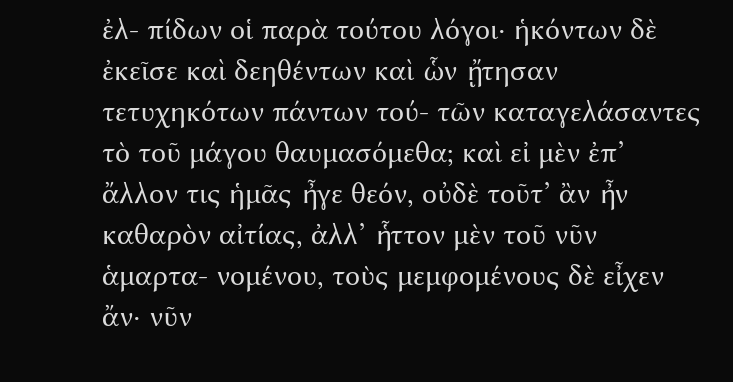ἐλ- πίδων οἱ παρὰ τούτου λόγοι· ἡκόντων δὲ ἐκεῖσε καὶ δεηθέντων καὶ ὧν ᾔτησαν τετυχηκότων πάντων τού- τῶν καταγελάσαντες τὸ τοῦ μάγου θαυμασόμεθα; καὶ εἰ μὲν ἐπ’ ἄλλον τις ἡμᾶς ἦγε θεόν, οὐδὲ τοῦτ’ ἂν ἦν καθαρὸν αἰτίας, ἀλλ’ ἧττον μὲν τοῦ νῦν ἁμαρτα- νομένου, τοὺς μεμφομένους δὲ εἶχεν ἄν· νῦν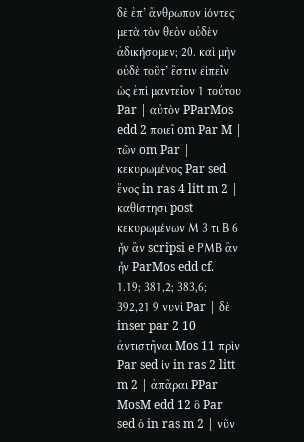δὲ ἐπ’ ἄνθρωπον ἰόντες μετὰ τὸν θεὸν οὐδὲν ἀδικήσομεν; 20. καὶ μὴν οὐδὲ τοῦτ’ ἔστιν εἰπεῖν ὡς ἐπὶ μαντεῖον 1 τούτου Par | αὐτὸν PParMos edd 2 ποιεῖ om Par M | τῶν om Par | κεκυρωμένος Par sed ἕνος in ras 4 litt m 2 | καθίστησι post κεκυρωμένων Μ 3 τι Β 6 ἦν ἂν scripsi e ΡΜΒ ἂν ἦν ParMos edd cf. 1.19; 381,2; 383,6; 392,21 9 νυνὶ Par | δὲ inser par 2 10 ἀντιστῆναι Mos 11 πρὶν Par sed ἱν in ras 2 litt m 2 | ἀπᾶραι PPar MosM edd 12 ὃ Par sed ὁ in ras m 2 | νῦν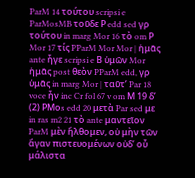ParM 14 τούτου scripsi e ParMosMB τοῦδε Ρ edd sed γρ τούτου in marg Mor 16 τὸ om Ρ Mor 17 τίς PParM Mor Mor | ἡμᾶς ante ἦγε scripsi e Β ὑμῶν Mor ἡμᾶς post θεὸν PParM edd, γρ ὑμᾶς in marg Mor | ταῦτ’ Par 18 voce ἦν inc Cr fol 67 v om Μ 19 δ’ (2) ΡΜοs edd 20 μετὰ Par sed με in ras m2 21 τὸ ante μαντεῖον ParM μὲν ἤλθομεν, οὐ μὴν τῶν ἄγαν πιστευομένων οὐδ’ οὗ μάλιστα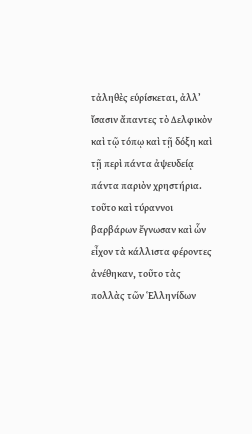τἀληθὲς εὑρίσκεται, ἀλλ’ ἴσασιν ἄπαντες τὸ Δελφικὸν καὶ τῷ τόπῳ καὶ τῇ δόξη καὶ τῇ περὶ πάντα ἀψευδείᾳ πάντα παριὸν χρηστήρια. τοῦτο καὶ τύραννοι βαρβάρων ἔγνωσαν καὶ ὧν εἶχον τὰ κάλλιστα φέροντες ἀνέθηκαν, τοῦτο τὰς πολλὰς τῶν Ἑλληνίδων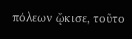πόλεων ᾤκισε, τοῦτο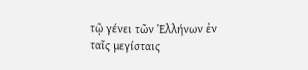τῷ γένει τῶν Ἑλλήνων ἐν ταῖς μεγίσταις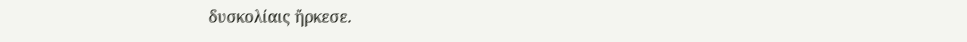δυσκολίαις ἤρκεσε.